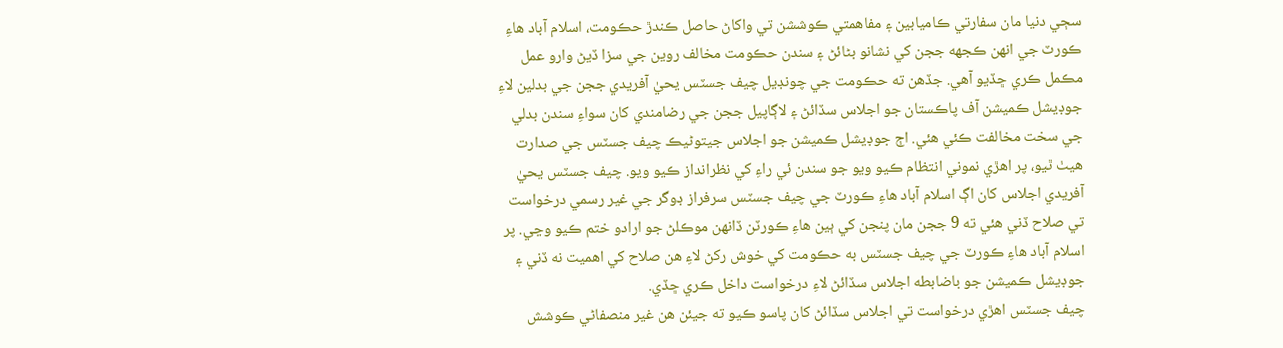سڄي دنيا مان سفارتي ڪاميابين ۽ مفاهمتي ڪوششن تي واکاڻ حاصل ڪندڙ حڪومت، اسلام آباد هاءِ ڪورٽ جي انهن ڪجهه ججن کي نشانو بڻائڻ ۽ سندن حڪومت مخالف روين جي سزا ڏيڻ وارو عمل مڪمل ڪري ڇڏيو آهي. جڏهن ته حڪومت جي چونڊيل چيف جسٽس يحيٰ آفريدي ججن جي بدلين لاءِ جوڊيشل ڪميشن آف پاڪستان جو اجلاس سڏائڻ ۽ لاڳاپيل ججن جي رضامندي کان سواءِ سندن بدلي جي سخت مخالفت ڪئي هئي. اڄ جوڊيشل ڪميشن جو اجلاس جيتوڻيڪ چيف جسٽس جي صدارت هيٺ ٿيو، پر اهڙي نموني انتظام ڪيو ويو جو سندن ئي راءِ کي نظرانداز ڪيو ويو. چيف جسٽس يحيٰ آفريدي اجلاس کان اڳ اسلام آباد هاءِ ڪورٽ جي چيف جسٽس سرفراز ڊوگر جي غير رسمي درخواست تي صلاح ڏني هئي ته 9 ججن مان پنجن کي ٻين هاءِ ڪورٽن ڏانهن موڪلڻ جو ارادو ختم ڪيو وڃي. پر اسلام آباد هاءِ ڪورٽ جي چيف جسٽس به حڪومت کي خوش رکڻ لاءِ هن صلاح کي اهميت نه ڏني ۽ جوڊيشل ڪميشن جو باضابطه اجلاس سڏائڻ لاءِ درخواست داخل ڪري ڇڏي.
چيف جسٽس اهڙي درخواست تي اجلاس سڏائڻ کان پاسو ڪيو ته جيئن هن غير منصفاڻي ڪوشش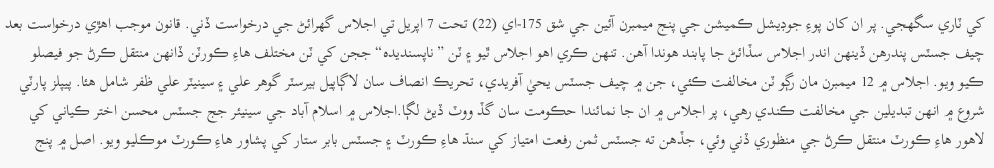کي ٽاري سگهجي. پر ان کان پوءِ جوڊيشل ڪميشن جي پنج ميمبرن آئين جي شق 175-اي (22) تحت 7 اپريل تي اجلاس گهرائڻ جي درخواست ڏني. قانون موجب اهڙي درخواست بعد چيف جسٽس پندرهن ڏينهن اندر اجلاس سڏائڻ جا پابند هوندا آهن. تنهن ڪري اهو اجلاس ٿيو ۽ ٽن ”ناپسنديده“ ججن کي ٽن مختلف هاءِ ڪورٽن ڏانهن منتقل ڪرڻ جو فيصلو ڪيو ويو. اجلاس ۾ 12 ميمبرن مان رڳو ٽن مخالفت ڪئي، جن ۾ چيف جسٽس يحيٰ آفريدي، تحريڪ انصاف سان لاڳاپيل بيرسٽر گوهر علي ۽ سينيٽر علي ظفر شامل هئا. پيپلز پارٽي شروع ۾ انهن تبديلين جي مخالفت ڪندي رهي، پر اجلاس ۾ ان جا نمائندا حڪومت سان گڏ ووٽ ڏيڻ لڳا.اجلاس ۾ اسلام آباد جي سينيئر جج جسٽس محسن اختر ڪياني کي لاهور هاءِ ڪورٽ منتقل ڪرڻ جي منظوري ڏني وئي، جڏهن ته جسٽس ثمن رفعت امتياز کي سنڌ هاءِ ڪورٽ ۽ جسٽس بابر ستار کي پشاور هاءِ ڪورٽ موڪليو ويو. اصل ۾ پنج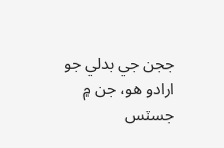ججن جي بدلي جو ارادو هو، جن ۾ جسٽس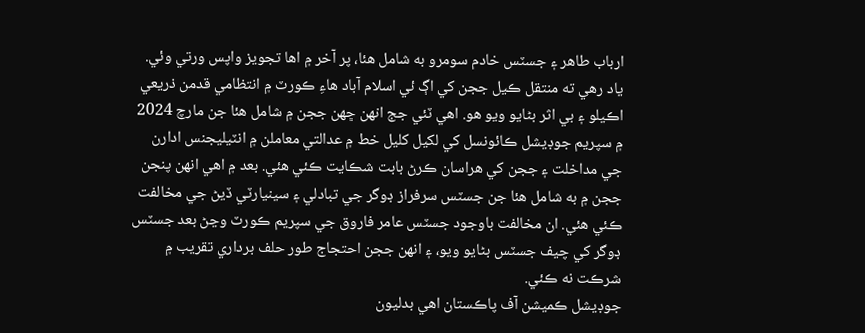ارباب طاهر ۽ جسٽس خادم سومرو به شامل هئا، پر آخر ۾ اها تجويز واپس ورتي وئي. ياد رهي ته منتقل ڪيل ججن کي اڳ ئي اسلام آباد هاءِ ڪورٽ ۾ انتظامي قدمن ذريعي اڪيلو ۽ بي اثر بڻايو ويو هو. اهي ٽئي جج انهن ڇهن ججن ۾ شامل هئا جن مارچ 2024 ۾ سپريم جوڊيشل ڪائونسل کي لکيل کليل خط ۾ عدالتي معاملن ۾ انٽيليجنس ادارن جي مداخلت ۽ ججن کي هراسان ڪرڻ بابت شڪايت ڪئي هئي. بعد ۾ اهي انهن پنجن ججن ۾ به شامل هئا جن جسٽس سرفراز ڊوگر جي تبادلي ۽ سينيارٽي ڏيڻ جي مخالفت ڪئي هئي. ان مخالفت باوجود جسٽس عامر فاروق جي سپريم ڪورٽ وڃڻ بعد جسٽس ڊوگر کي چيف جسٽس بڻايو ويو، ۽ انهن ججن احتجاج طور حلف برداري تقريب ۾ شرڪت نه ڪئي.
جوڊيشل ڪميشن آف پاڪستان اهي بدليون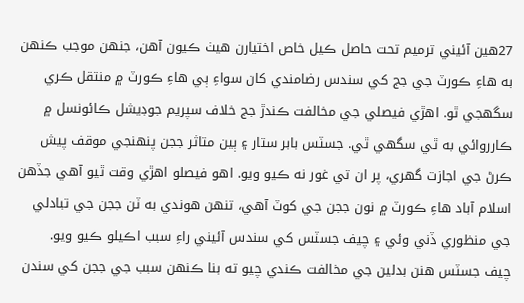27هين آئيني ترميم تحت حاصل ڪيل خاص اختيارن هيٺ ڪيون آهن، جنهن موجب ڪنهن به هاءِ ڪورٽ جي جج کي سندس رضامندي کان سواءِ ٻي هاءِ ڪورٽ ۾ منتقل ڪري سگهجي ٿو. اهڙي فيصلي جي مخالفت ڪندڙ جج خلاف سپريم جوڊيشل ڪائونسل ۾ ڪارروائي به ٿي سگهي ٿي. جسٽس بابر ستار ۽ ٻين متاثر ججن پنهنجي موقف پيش ڪرڻ جي اجازت گهري، پر ان تي غور نه ڪيو ويو. اهو فيصلو اهڙي وقت ٿيو آهي جڏهن اسلام آباد هاءِ ڪورٽ ۾ نون ججن جي کوٽ آهي، تنهن هوندي به ٽن ججن جي تبادلي جي منظوري ڏني وئي ۽ چيف جسٽس کي سندس آئيني راءِ سبب اڪيلو ڪيو ويو.
چيف جسٽس هنن بدلين جي مخالفت ڪندي چيو ته بنا ڪنهن سبب جي ججن کي سندن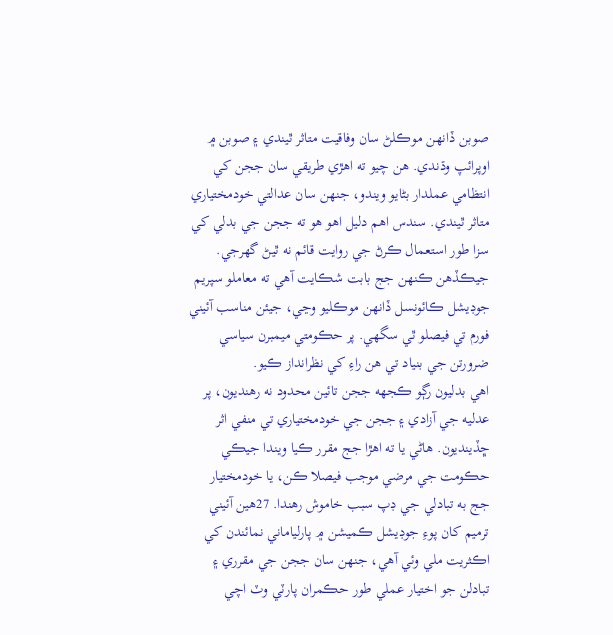صوبن ڏانهن موڪلڻ سان وفاقيت متاثر ٿيندي ۽ صوبن ۾ اوپرائپ وڌندي. هن چيو ته اهڙي طريقي سان ججن کي انتظامي عملدار بڻايو ويندو، جنهن سان عدالتي خودمختياري متاثر ٿيندي. سندس اهم دليل اهو هو ته ججن جي بدلي کي سزا طور استعمال ڪرڻ جي روايت قائم نه ٿيڻ گهرجي. جيڪڏهن ڪنهن جج بابت شڪايت آهي ته معاملو سپريم جوڊيشل ڪائونسل ڏانهن موڪليو وڃي، جيئن مناسب آئيني فورم تي فيصلو ٿي سگهي. پر حڪومتي ميمبرن سياسي ضرورتن جي بنياد تي هن راءِ کي نظرانداز ڪيو.
اهي بدليون رڳو ڪجهه ججن تائين محدود نه رهنديون، پر عدليه جي آزادي ۽ ججن جي خودمختياري تي منفي اثر ڇڏينديون. هاڻي يا ته اهڙا جج مقرر ڪيا ويندا جيڪي حڪومت جي مرضي موجب فيصلا ڪن، يا خودمختيار جج به تبادلي جي ڊپ سبب خاموش رهندا. 27هين آئيني ترميم کان پوءِ جوڊيشل ڪميشن ۾ پارلياماني نمائندن کي اڪثريت ملي وئي آهي، جنهن سان ججن جي مقرري ۽ تبادلن جو اختيار عملي طور حڪمران پارٽي وٽ اچي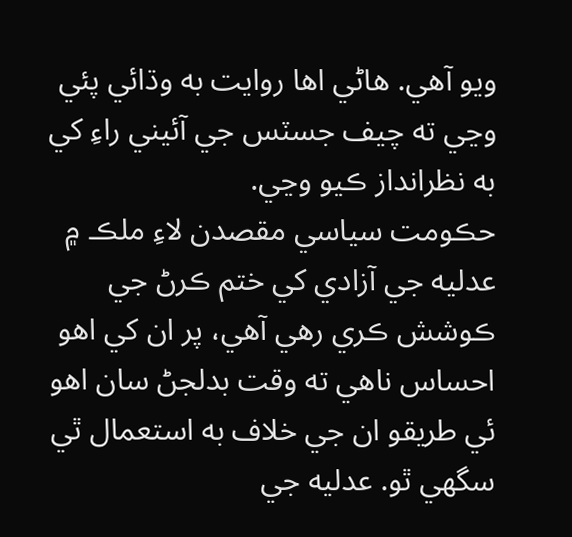ويو آهي. هاڻي اها روايت به وڌائي پئي وڃي ته چيف جسٽس جي آئيني راءِ کي به نظرانداز ڪيو وڃي.
حڪومت سياسي مقصدن لاءِ ملڪ ۾ عدليه جي آزادي کي ختم ڪرڻ جي ڪوشش ڪري رهي آهي، پر ان کي اهو احساس ناهي ته وقت بدلجڻ سان اهو ئي طريقو ان جي خلاف به استعمال ٿي سگهي ٿو. عدليه جي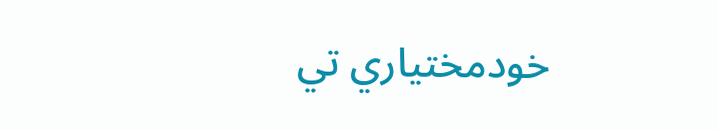خودمختياري تي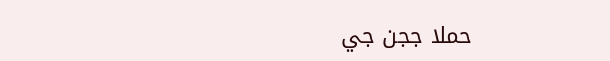حملا ججن جي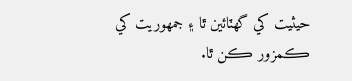حيثيت کي گهٽائين ٿا ۽ جمهوريت کي ڪمزور ڪن ٿا.